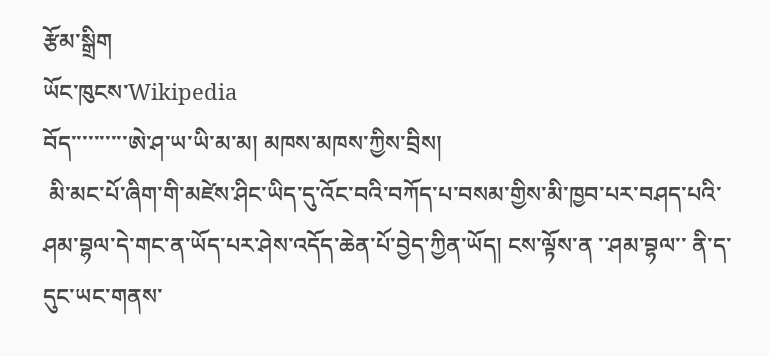རྩོམ་སྒྲིག
ཡོང་ཁུངས་Wikipedia
བོད་་་་་་་་་་ཨེ་ཤ་ཡ་ཡི་མ་མ། མཁས་མཁས་ཀྱིས་བྲིས།
 མི་མང་པོ་ཞིག་གི་མཛེས་ཤིང་ཡིད་དུ་འོང་བའི་བཀོད་པ་བསམ་གྱིས་མི་ཁྱབ་པར་བཤད་པའི་ཤམ་བྷལ་དེ་གང་ན་ཡོད་པར་ཤེས་འདོད་ཆེན་པོ་བྱེད་ཀྱིན་ཡོད། ངས་ལྟོས་ན ་་ཤམ་བྷལ་་ ནི་ད་དུང་ཡང་གནས་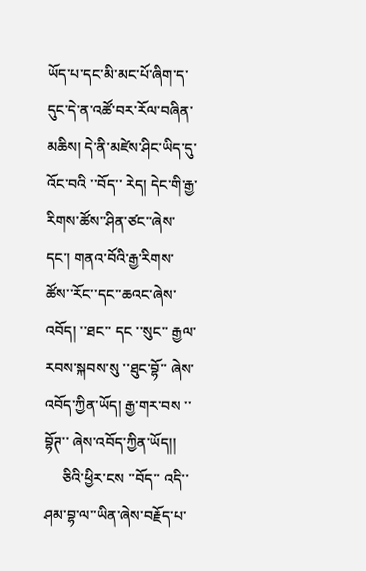ཡོད་པ་དང་མི་མང་པོ་ཞིག་ད་དུང་དེ་ན་འཚོ་བར་རོལ་བཞིན་མཆིས། དེ་ནི་མཛེས་ཤིང་ཡིད་དུ་འོང་བའི ་་བོད་་ རེད། དེང་གི་རྒྱ་རིགས་ཚོས་་ཤིན་ཙང་་ཞེས་དང་། གནའ་བོའི་རྒྱ་རིགས་ཚོས་་རོང་་དང་་ཆའང་ཞེས་འབོད། ་་ཐང་་ དང ་་སུང་་ རྒྱལ་རབས་སྐབས་སུ ་་ཐུང་བྷོ་་ ཞེས་འབོད་ཀྱིན་ཡོད། རྒྱ་གར་བས ་་བྷོཊ་་ ཞེས་འབོད་ཀྱིན་ཡོད།།
     ཅིའི་ཕྱིར་ངས ་་བོད་་ འདི་་ཤམ་བྷ་ལ་་ཡིན་ཞེས་བརྗོད་པ་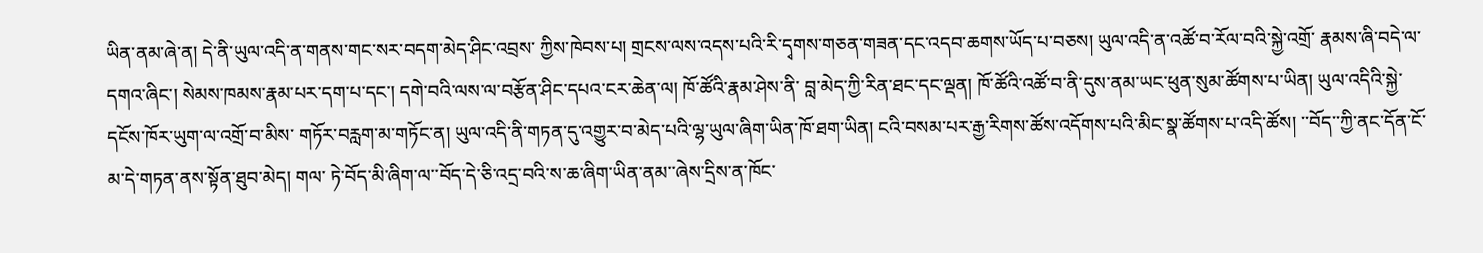ཡིན་ནམ་ཞེ་ན། དེ་ནི་ཡུལ་འདི་ན་གནས་གང་སར་བདག་མེད་ཤིང་འབྲས་ ཀྱིས་ཁེབས་པ། གྲངས་ལས་འདས་པའི་རི་དྭགས་གཅན་གཟན་དང་འདབ་ཆགས་ཡོད་པ་བཅས། ཡུལ་འདི་ན་འཚོ་བ་རོལ་བའི་སྐྱེ་འགྲོ་ རྣམས་ཞི་བདེ་ལ་དགའ་ཞིང་། སེམས་ཁམས་རྣམ་པར་དག་པ་དང་། དགེ་བའི་ལས་ལ་བརྩོན་ཤིང་དཔའ་ངར་ཆེན་ལ། ཁོ་ཚོའི་རྣམ་ཤེས་ནི་ བླ་མེད་ཀྱི་རིན་ཐང་དང་ལྡན། ཁོ་ཚོའི་འཚོ་བ་ནི་དུས་ནམ་ཡང་ཕུན་སུམ་ཚོགས་པ་ཡིན། ཡུལ་འདིའི་སྐྱེ་དངོས་ཁོར་ཡུག་ལ་འགྲོ་བ་མིས་ གཏོར་བརླག་མ་གཏོང་ན། ཡུལ་འདི་ནི་གཏན་དུ་འགྱུར་བ་མེད་པའི་ལྷ་ཡུལ་ཞིག་ཡིན་ཁོ་ཐག་ཡིན། ངའི་བསམ་པར་རྒྱ་རིགས་ཚོས་འདོགས་པའི་མིང་སྣ་ཚོགས་པ་འདི་ཚོས། ་་བོད་་ཀྱི་ནང་དོན་ངོ་མ་དེ་གཏན་ནས་སྟོན་ཐུབ་མེད། གལ་ ཏེ་བོད་མི་ཞིག་ལ་་བོད་དེ་ཅི་འདྲ་བའི་ས་ཆ་ཞིག་ཡིན་ནམ་་ཞེས་དྲིས་ན་ཁོང་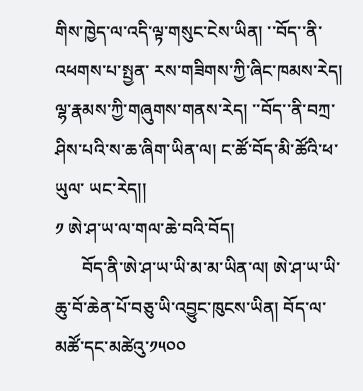གིས་ཁྱེད་ལ་འདི་ལྟ་གསུང་ངེས་ཡིན། ་་བོད་་ནི་འཕགས་པ་སྤྱན་ རས་གཟིགས་ཀྱི་ཞིང་ཁམས་རེད། ལྷ་རྣམས་ཀྱི་གཞུགས་གནས་རེད། ་་བོད་་ནི་བཀྲ་ཤིས་པའི་ས་ཆ་ཞིག་ཡིན་ལ། ང་ཚོ་བོད་མི་ཚོའི་ཕ་ཡུལ་ ཡང་རེད།།
༡ ཨེ་ཤ་ཡ་ལ་གལ་ཆེ་བའི་བོད།
      བོད་ནི་ཨེ་ཤ་ཡ་ཡི་མ་མ་ཡིན་ལ། ཨེ་ཤ་ཡ་ཡི་ཆུ་བོ་ཆེན་པོ་བཅུ་ཡི་འབྱུང་ཁུངས་ཡིན། བོད་ལ་མཚོ་དང་མཚེའུ་༡༥༠༠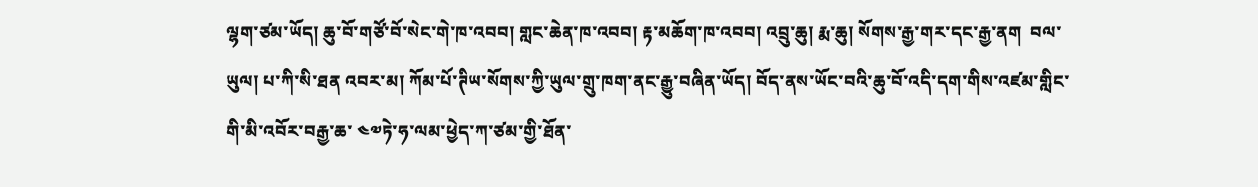ལྷག་ཙམ་ཡོད། ཆུ་བོ་གཙོ་བོ་སེང་གེ་ཁ་འབབ། གླང་ཆེན་ཁ་འབབ། རྟ་མཆོག་ཁ་འབབ། འབྲུ་ཆུ། རྨ་ཆུ། སོགས་རྒྱ་གར་དང་རྒྱ་ནག  བལ་ཡུལ། པ་ཀི་སི་ཐན འབར་མ། ཀོམ་པོ་ཊིཡ་སོགས་ཀྱི་ཡུལ་གྲུ་ཁག་ནང་རྒྱུ་བཞིན་ཡོད། བོད་ནས་ཡོང་བའི་ཆུ་བོ་འདི་དག་གིས་འཛམ་གླིང་གི་མི་འབོར་བརྒྱ་ཆ་ ༤༧ཏེ་ཧ་ལམ་ཕྱེད་ཀ་ཙམ་གྱི་ཐོན་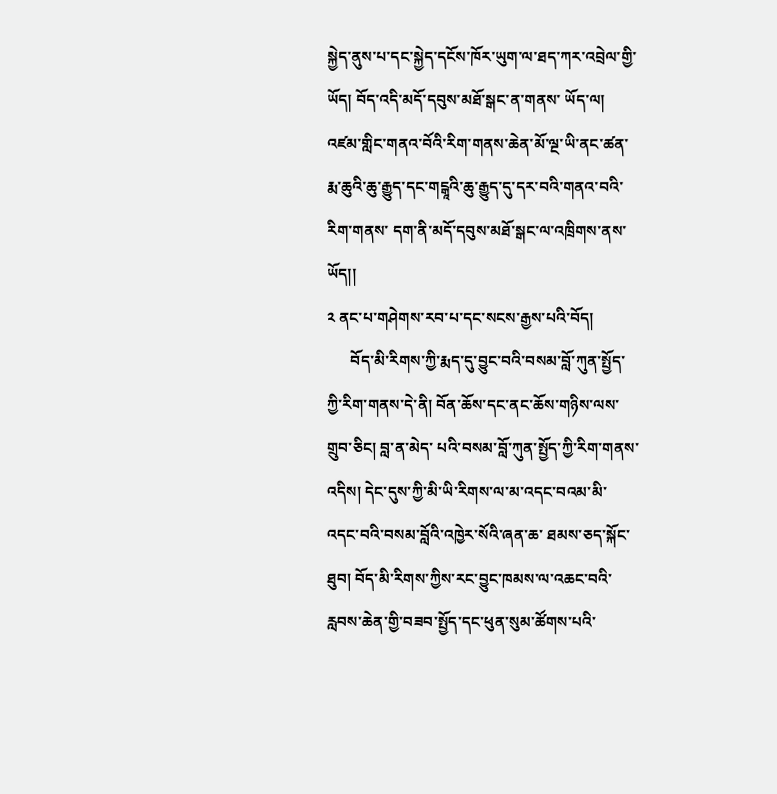སྐྱེད་ནུས་པ་དང་སྐྱེད་དངོས་ཁོར་ཡུག་ལ་ཐད་ཀར་འབྲེལ་གྱི་ཡོད། བོད་འདི་མདོ་དབུས་མཐོ་སྒང་ན་གནས་ ཡོད་ལ། འཛམ་གླིང་གནའ་བོའི་རིག་གནས་ཆེན་མོ་ལྔ་ཡི་ནང་ཚན་རྨ་ཆུའི་ཆུ་རྒྱུད་དང་གངྒཱའི་ཆུ་རྒྱུད་དུ་དར་བའི་གནའ་བའི་རིག་གནས་ དག་ནི་མདོ་དབུས་མཐོ་སྒང་ལ་འཁྲིགས་ནས་ཡོད།།
༢ ནང་པ་གཤེགས་རབ་པ་དང་སངས་རྒྱས་པའི་བོད།
      བོད་མི་རིགས་ཀྱི་རྨད་དུ་བྱུང་བའི་བསམ་བློ་ཀུན་སྤྱོད་ཀྱི་རིག་གནས་དེ་ནི། བོན་ཆོས་དང་ནང་ཆོས་གཉིས་ལས་གྲུབ་ཅིང། བླ་ན་མེད་ པའི་བསམ་བློ་ཀུན་སྤྱོད་ཀྱི་རིག་གནས་འདིས། དེང་དུས་ཀྱི་མི་ཡི་རིགས་ལ་མ་འདང་བའམ་མི་འདང་བའི་བསམ་བློའི་འཁྱེར་སོའི་ཞན་ཆ་ ཐམས་ཅད་སྐོང་ཐུབ། བོད་མི་རིགས་ཀྱིས་རང་བྱུང་ཁམས་ལ་འཆང་བའི་རླབས་ཆེན་གྱི་བཟབ་སྤྱོད་དང་ཕུན་སུམ་ཚོགས་པའི་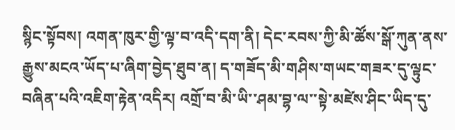སྙིང་སྟོབས། འགན་ཁུར་གྱི་ལྟ་བ་འདི་དག་ནི། དེང་རབས་ཀྱི་མི་ཚོས་སྒོ་ཀུན་ནས་རྒྱུས་མངའ་ཡོད་པ་ཞིག་བྱེད་ཐུབ་ན། ད་གཟོད་མི་གཤིས་གཡང་གཟར་དུ་ལྟུང་བཞིན་པའི་འཇིག་རྟེན་འདིར། འགྲོ་བ་མི་ཡི་་ཤམ་བྷ་ལ་་སྟེ་མཛེས་ཤིང་ཡིད་དུ་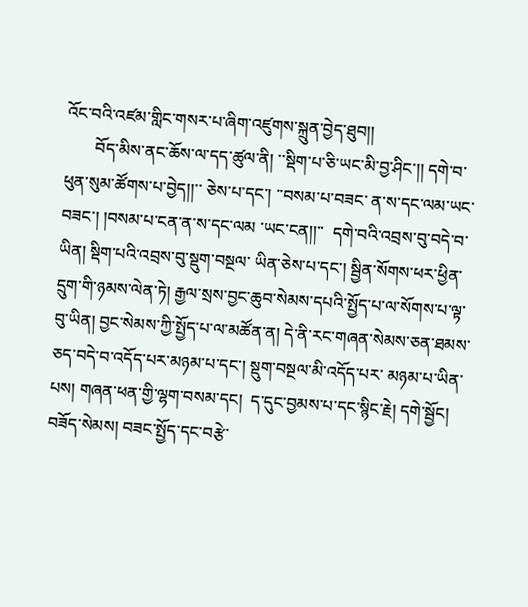འོང་བའི་འཛམ་གླིང་གསར་པ་ཞིག་འཛུགས་སྐྲུན་བྱེད་ཐུབ།།
       བོད་མིས་ནང་ཆོས་ལ་དད་ཚུལ་ནི། ་་སྡིག་པ་ཅི་ཡང་མི་བྱ་ཤིང་།། དགེ་བ་ཕུན་སུམ་ཚོགས་པ་བྱེད།།་་ ཅེས་པ་དང་། ་་བསམ་པ་བཟང་ ན་ས་དང་ལམ་ཡང་བཟང་། །བསམ་པ་ངན་ན་ས་དང་ལམ ་ཡང་ངན།།་་  དགེ་བའི་འབྲས་བུ་བདེ་བ་ཡིན། སྡིག་པའི་འབྲས་བུ་སྡུག་བསྔལ་ ཡིན་ཅེས་པ་དང་། སྦྱིན་སོགས་ཕར་ཕྱིན་དྲུག་གི་ཉམས་ལེན་ཏེ། རྒྱལ་སྲས་བྱང་ཆུབ་སེམས་དཔའི་སྤྱོད་པ་ལ་སོགས་པ་ལྟ་བུ་ཡིན། བྱང་སེམས་ཀྱི་སྤྱོད་པ་ལ་མཚོན་ན། དེ་ནི་རང་གཞན་སེམས་ཅན་ཐམས་ཅད་བདེ་བ་འདོད་པར་མཉམ་པ་དང་། སྡུག་བསྔལ་མི་འདོད་པར་ མཉམ་པ་ཡིན་པས། གཞན་ཕན་གྱི་ལྷག་བསམ་དང།  ད་དུང་བྱམས་པ་དང་སྙིང་རྗེ། དགེ་སྦྱོང། བཟོད་སེམས། བཟང་སྤྱོད་དང་བརྩེ་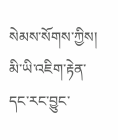སེམས་སོགས་ཀྱིས། མི་ཡི་འཇིག་རྟེན་དང་རང་བྱུང་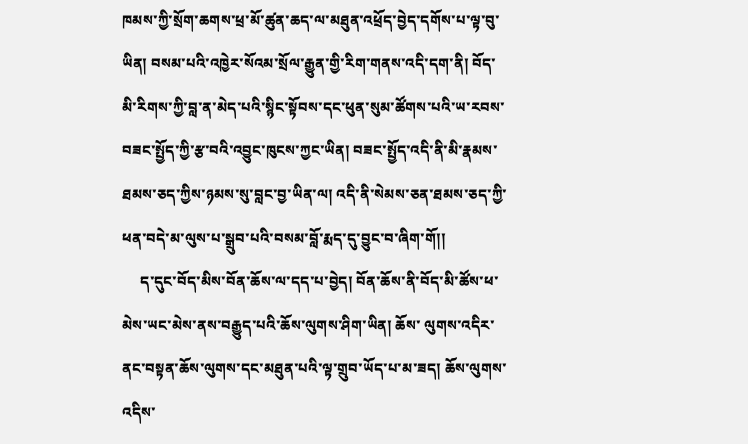ཁམས་ཀྱི་སྲོག་ཆགས་ཕྲ་མོ་ཚུན་ཆད་ལ་མཐུན་འཕྲོད་བྱེད་དགོས་པ་ལྟ་བུ་ཡིན། བསམ་པའི་འཁྱེར་སོའམ་སྲོལ་རྒྱུན་གྱི་རིག་གནས་འདི་དག་ནི། བོད་མི་རིགས་ཀྱི་བླ་ན་མེད་པའི་སྙིང་སྟོབས་དང་ཕུན་སུམ་ཚོགས་པའི་ཡ་རབས་བཟང་སྤྱོད་ཀྱི་རྩ་བའི་འབྱུང་ཁུངས་ཀྱང་ཡིན། བཟང་སྤྱོད་འདི་ནི་མི་རྣམས་ཐམས་ཅད་ཀྱིས་ཉམས་སུ་བླང་བྱ་ཡིན་ལ། འདི་ནི་སེམས་ཅན་ཐམས་ཅད་ཀྱི་ཕན་བདེ་མ་ལུས་པ་སྒྲུབ་པའི་བསམ་བློ་རྨད་དུ་བྱུང་བ་ཞིག་གོ།།
     ད་དུང་བོད་མིས་བོན་ཆོས་ལ་དད་པ་བྱེད། བོན་ཆོས་ནི་བོད་མི་ཚོས་ཕ་མེས་ཡང་མེས་ནས་བརྒྱུད་པའི་ཆོས་ལུགས་ཤིག་ཡིན། ཆོས་ ལུགས་འདིར་ནང་བསྟན་ཆོས་ལུགས་དང་མཐུན་པའི་ལྟ་གྲུབ་ཡོད་པ་མ་ཟད། ཆོས་ལུགས་འདིས་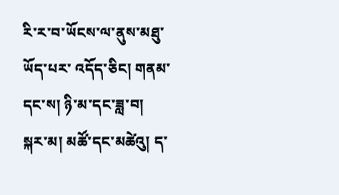རི་ར་བ་ཡོངས་ལ་ནུས་མཐུ་ཡོད་པར་ འདོད་ཅིང། གནམ་དང་ས། ཉི་མ་དང་ཟླ་བ། སྐར་མ། མཚོ་དང་མཚེའུ། ད་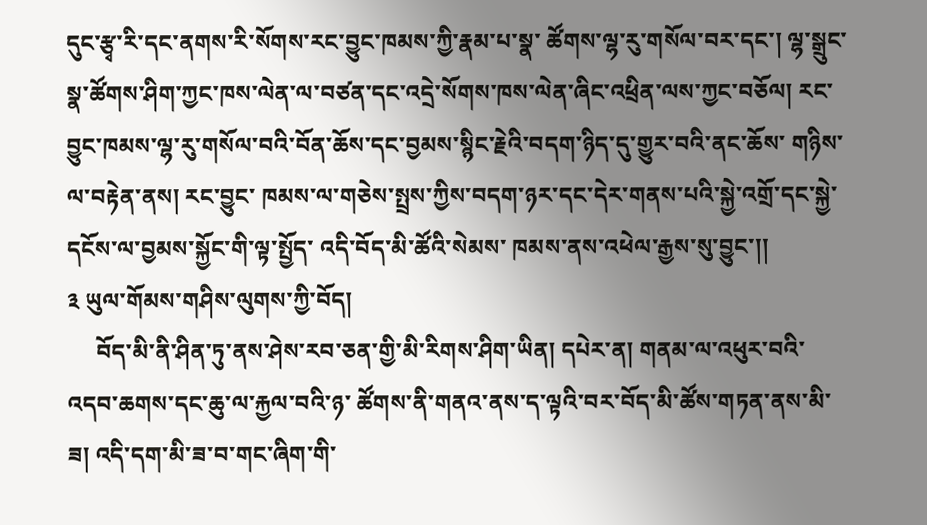དུང་རྩྭ་རི་དང་ནགས་རི་སོགས་རང་བྱུང་ཁམས་ཀྱི་རྣམ་པ་སྣ་ ཚོགས་ལྷ་རུ་གསོལ་བར་དང་། ལྷ་སྒྲུང་སྣ་ཚོགས་ཤིག་ཀྱང་ཁས་ལེན་ལ་བཙན་དང་འདྲེ་སོགས་ཁས་ལེན་ཞིང་འཕྲིན་ལས་ཀྱང་བཅོལ། རང་བྱུང་ཁམས་ལྷ་རུ་གསོལ་བའི་བོན་ཆོས་དང་བྱམས་སྙིང་རྗེའི་བདག་ཉིད་དུ་གྱུར་བའི་ནང་ཆོས་ གཉིས་ལ་བརྟེན་ནས། རང་བྱུང་ ཁམས་ལ་གཅེས་སྤྲས་ཀྱིས་བདག་ཉར་དང་དེར་གནས་པའི་སྐྱེ་འགྲོ་དང་སྐྱེ་དངོས་ལ་བྱམས་སྐྱོང་གི་ལྟ་སྤྱོད་ འདི་བོད་མི་ཚོའི་སེམས་ ཁམས་ནས་འཕེལ་རྒྱས་སུ་བྱུང་།།
༣ ཡུལ་གོམས་གཤིས་ལུགས་ཀྱི་བོད།
     བོད་མི་ནི་ཤིན་ཏུ་ནས་ཤེས་རབ་ཅན་གྱི་མི་རིགས་ཤིག་ཡིན། དཔེར་ན། གནམ་ལ་འཕུར་བའི་འདབ་ཆགས་དང་ཆུ་ལ་རྐྱལ་བའི་ཉ་ ཚོགས་ནི་གནའ་ནས་ད་ལྟའི་བར་བོད་མི་ཚོས་གཏན་ནས་མི་ཟ། འདི་དག་མི་ཟ་བ་གང་ཞིག་གི་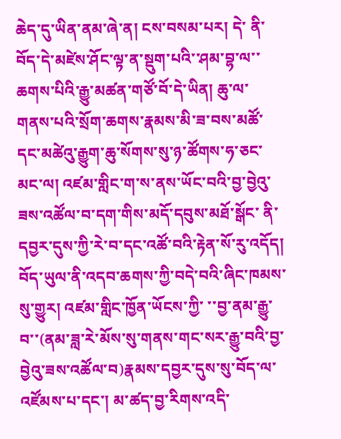ཆེད་དུ་ཡིན་ནམ་ཞེ་ན། ངས་བསམ་པར། དེ་ ནི་བོད་དེ་མཛེས་ཤོང་ལྟ་ན་སྡུག་པའི་་ཤམ་བྷ་ལ་་ཆགས་པིའི་རྒྱུ་མཚན་གཙོ་བོ་དེ་ཡིན། ཆུ་ལ་གནས་པའི་སྲོག་ཆགས་རྣམས་མི་ཟ་བས་མཚོ་ དང་མཚེའུ་རྒྱུག་ཆུ་སོགས་སུ་ཉ་ཚོགས་ཧ་ཅང་མང་ལ། འཛམ་གླིང་ག་ས་ནས་ཡོང་བའི་བྱ་བྱེའུ་ཟས་འཚོལ་བ་དག་གིས་མདོ་དབུས་མཐོ་སྒོང་ ནི་དབྱར་དུས་ཀྱི་རེ་བ་དང་འཚོ་བའི་རྟེན་སོ་རུ་འདོད། བོད་ཡུལ་ནི་འདབ་ཆགས་ཀྱི་བདེ་བའི་ཞིང་ཁམས་སུ་གྱུར། འཛམ་གླིང་ཁྱོན་ཡོངས་ཀྱི་ ་་བྱ་ནམ་རྒྱུ་བ་་(ནམ་ཟླ་རེ་མོས་སུ་གནས་གང་སར་རྒྱུ་བའི་བྱ་བྱེའུ་ཟས་འཚོལ་བ)རྣམས་དབྱར་དུས་སུ་བོད་ལ་འཛོམས་པ་དང་། མ་ཚད་བྱ་རིགས་འདི་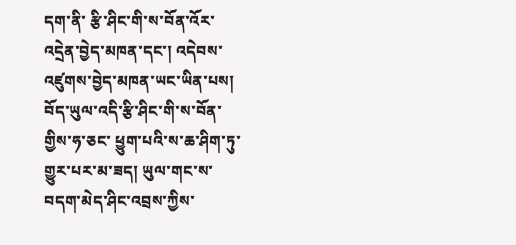དག་ནི་ རྩི་ཤིང་གི་ས་བོན་འོར་འདྲེན་བྱེད་མཁན་དང་། འདེབས་འཛུགས་བྱེད་མཁན་ཡང་ཡིན་པས། བོད་ཡུལ་འདི་རྩི་ཤིང་གི་ས་བོན་གྱིས་ཧ་ཅང་ ཕྱུག་པའི་ས་ཆ་ཤིག་ཏུ་གྱུར་པར་མ་ཟད། ཡུལ་གང་ས་བདག་མེད་ཤིང་འབྲས་ཀྱིས་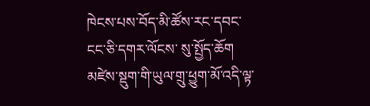ཁེངས་པས་བོད་མི་ཚོས་རང་དབང་ངང་ཅི་དགར་ལོངས་ སུ་སྤྱོད་ཆོག  མཛེས་སྡུག་གི་ཡུལ་གྲུ་ཕྱུག་མོ་འདི་ལྟ་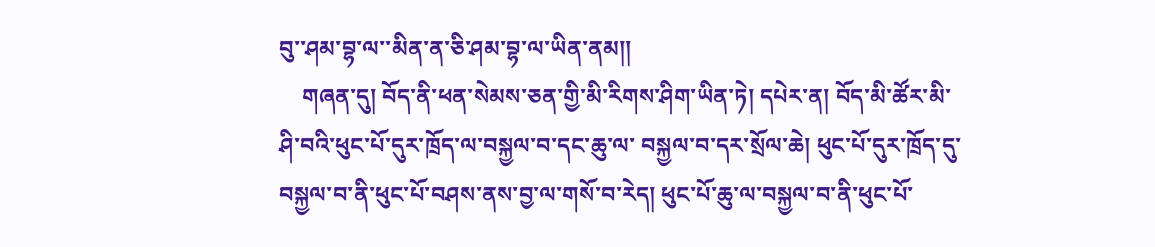བུ་་ཤམ་བྷ་ལ་་མིན་ན་ཅི་ཤམ་བྷ་ལ་ཡིན་ནམ།།
    གཞན་དུ། བོད་ནི་ཕན་སེམས་ཅན་གྱི་མི་རིགས་ཤིག་ཡིན་ཏེ། དཔེར་ན། བོད་མི་ཚོར་མི་ཤི་བའི་ཕུང་པོ་དུར་ཁྲོད་ལ་བསྐྱལ་བ་དང་ཆུ་ལ་ བསྐྱལ་བ་དར་སྲོལ་ཆེ། ཕུང་པོ་དུར་ཁྲོད་དུ་བསྐྱལ་བ་ནི་ཕུང་པོ་བཤས་ནས་བྱ་ལ་གསོ་བ་རེད། ཕུང་པོ་ཆུ་ལ་བསྐྱལ་བ་ནི་ཕུང་པོ་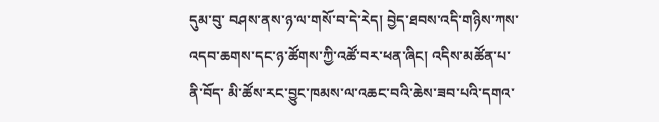དུམ་བུ་ བཤས་ནས་ཉ་ལ་གསོ་བ་དེ་རེད། བྱེད་ཐབས་འདི་གཉིས་ཀས་འདབ་ཆགས་དང་ཉ་ཚོགས་ཀྱི་འཚོ་བར་ཕན་ཞིང། འདིས་མཚོན་པ་ནི་བོད་ མི་ཚོས་རང་བྱུང་ཁམས་ལ་འཆང་བའི་ཆེས་ཟབ་པའི་དགའ་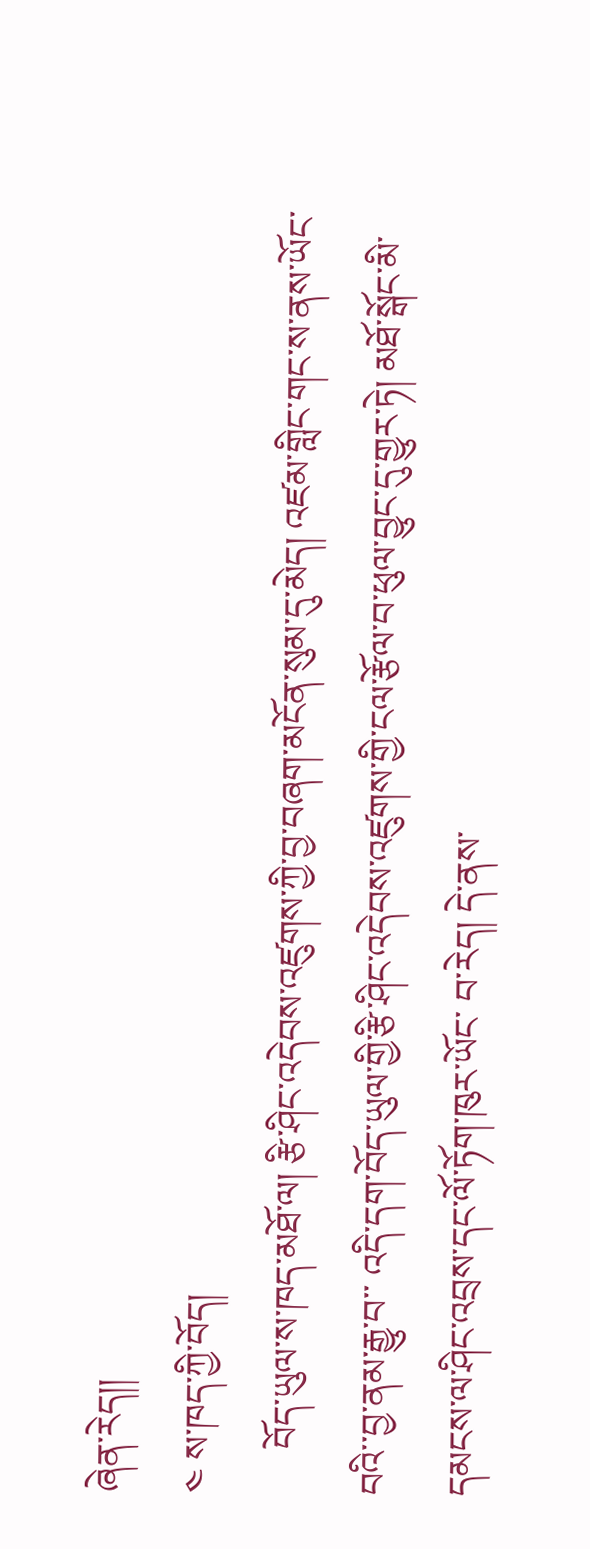ཞེན་རེད།།
༤ ས་ཁད་ཀྱི་བོད།
     བོད་ཡུལ་ས་ཁད་མཐོ་ལ། རྩི་ཤིང་འདེབས་འཛུགས་ཀྱི་བྱ་བཞག་མངོན་སུམ་དུ་མེད། འཛམ་གླིང་གང་ས་ནས་ཡོང་བའི་་བྱ་ནམ་རྒྱུ་བ་་ འདི་དག་བོད་ཡུལ་གྱི་རྩི་ཤིང་འདེབས་འཛུགས་གྱི་ངལ་རྩོལ་བ་ཕུལ་བྱུང་དུ་གྱུར་ཏེ། མཐོ་སྒོང་མི་དམངས་ལ་ཤིང་འབྲས་དང་ལོ་ཏོག་ཁུར་ཡོང་ བ་རེད། དེ་ནས་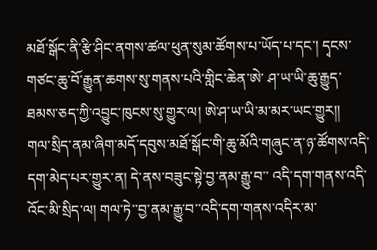མཐོ་སྒོང་ནི་རྩི་ཤིང་ནགས་ཚལ་ཕུན་སུམ་ཚོགས་པ་ཡོད་པ་དང་། དྭངས་གཙང་ཆུ་བོ་རྒྱུན་ཆགས་སུ་གནས་པའི་གླིང་ཆེན་ཨེ་ ཤ་ཡ་ཡི་ཆུ་རྒྱུད་ཐམས་ཅད་ཀྱི་འབྱུང་ཁུངས་སུ་གྱུར་ལ། ཨེ་ཤ་ཡ་ཡི་མ་མར་ཡང་གྱུར།།
གལ་སྲིད་ནམ་ཞིག་མདོ་དབུས་མཐོ་སྒོང་གི་ཆུ་མོའི་གཞུང་ན་ཉ་ཚོགས་འདི་དག་མེད་པར་གྱུར་ན། དེ་ནས་བཟུང་སྟེ་བྱ་ནམ་རྒྱུ་བ་་ འདི་དག་གནས་འདི་འོང་མི་སྲིད་ལ། གལ་ཏེ་་བྱ་ནམ་རྒྱུ་བ་་འདི་དག་གནས་འདིར་མ་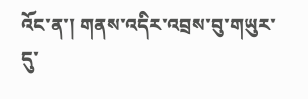འོང་ན་། གནས་འདིར་འབྲས་བུ་གཡུར་དུ་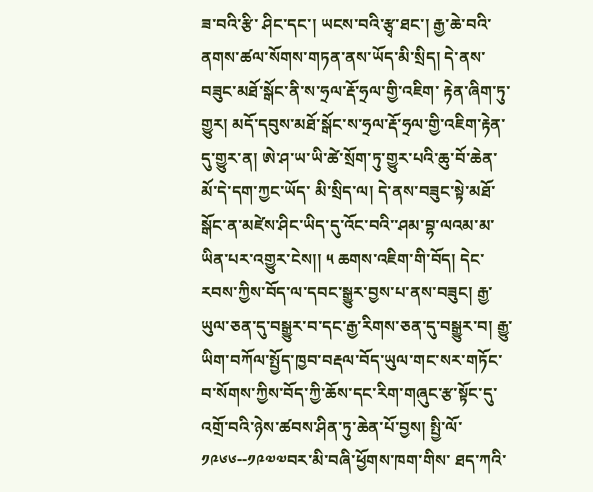ཟ་བའི་རྩི་ ཤིང་དང་། ཡངས་བའི་རྩྭ་ཐང་། རྒྱ་ཆེ་བའི་ནགས་ཚལ་སོགས་གཏན་ནས་ཡོད་མི་སྲིད། དེ་ནས་བཟུང་མཐོ་སྒོང་ནི་ས་ཧྲལ་རྡོ་ཧྲལ་གྱི་འཇིག་ རྟེན་ཞིག་ཏུ་གྱུར། མདོ་དབུས་མཐོ་སྒོང་ས་ཧྲལ་རྡོ་ཧྲལ་གྱི་འཇིག་རྟེན་དུ་གྱུར་ན། ཨེ་ཤ་ཡ་ཡི་ཚེ་སྲོག་ཏུ་གྱུར་པའི་ཆུ་བོ་ཆེན་མོ་དེ་དག་ཀྱང་ཡོད་ མི་སྲིད་ལ། དེ་ནས་བཟུང་སྟེ་མཐོ་སྒོང་ན་མཛེས་ཤིང་ཡིད་དུ་འོང་བའི་་ཤམ་བྷ་ལའམ་མ་ཡིན་པར་འགྱུར་ངེས།། ༥ ཆགས་འཇིག་གི་བོད། དེང་རབས་ཀྱིས་བོད་ལ་དབང་སྒྱུར་བྱས་པ་ནས་བཟུང། རྒྱ་ཡུལ་ཅན་དུ་བསྒྱུར་བ་དང་རྒྱ་རིགས་ཅན་དུ་བསྒྱུར་བ། རྒྱུ་ཡིག་བཀོལ་སྤྱོད་ཁྱབ་བརྡལ་བོད་ཡུལ་གང་སར་གཏོང་བ་སོགས་ཀྱིས་བོད་ཀྱི་ཆོས་དང་རིག་གཞུང་རྩ་སྟོང་དུ་འགྲོ་བའི་ཉེས་ཚབས་ཤིན་ཏུ་ཆེན་པོ་བྱས། སྤྱི་ལོ་ ༡༩༦༦--༡༩༧༧བར་མི་བཞི་ཕྱོགས་ཁག་གིས་ ཐད་ཀའི་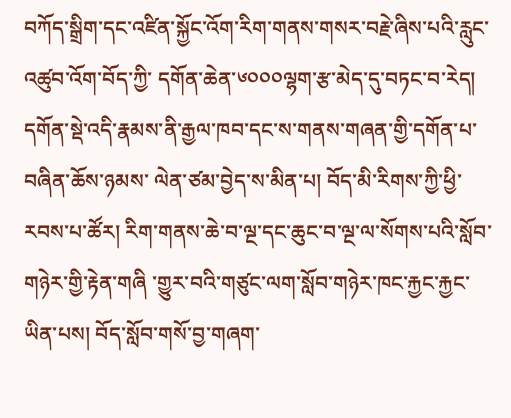བཀོད་སྒྲིག་དང་འཛིན་སྐྱོང་འོག་རིག་གནས་གསར་བརྗེ་ཞིས་པའི་རླུང་འཚུབ་འོག་བོད་ཀྱི་ དགོན་ཆེན་༦༠༠༠ལྷག་རྩ་མེད་དུ་བཏང་བ་རེད། དགོན་སྡེ་འདི་རྣམས་ནི་རྒྱལ་ཁབ་དང་ས་གནས་གཞན་གྱི་དགོན་པ་བཞིན་ཆོས་ཉམས་ ལེན་ཙམ་བྱེད་ས་མིན་པ། བོད་མི་རིགས་ཀྱི་ཕྱི་རབས་པ་ཚོར། རིག་གནས་ཆེ་བ་ལྔ་དང་ཆུང་བ་ལྔ་ལ་སོགས་པའི་སློབ་གཉེར་གྱི་རྟེན་གཞི ་གྱུར་བའི་གཙུང་ལག་སློབ་གཉེར་ཁང་རྐྱང་རྐྱང་ཡིན་པས། བོད་སློབ་གསོ་བྱ་གཞག་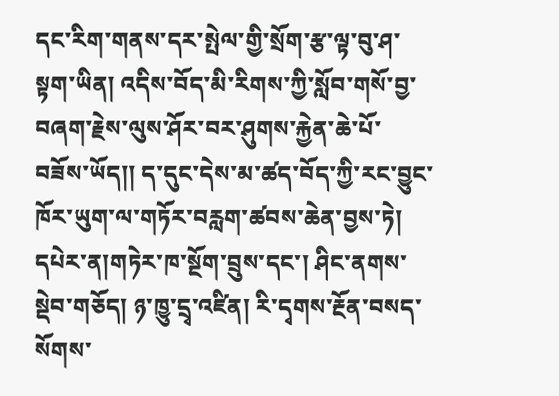དང་རིག་གནས་དར་སྤེལ་གྱི་སྲོག་རྩ་ལྟ་བུ་ཤ་སྟག་ཡིན། འདིས་བོད་མི་རིགས་ཀྱི་སློབ་གསོ་བྱ་བཞག་རྗེས་ལུས་ཤོར་བར་ཤུགས་རྐྱེན་ཆེ་པོ་བཟོས་ཡོད།། ད་དུང་དེས་མ་ཚད་བོད་ཀྱི་རང་བྱུང་ཁོར་ཡུག་ལ་གཏོར་བརླག་ཚབས་ཆེན་བྱས་ཏེ། དཔེར་ན།གཏེར་ཁ་སྔོག་བྲུས་དང་། ཤིང་ནགས་ སྡེབ་གཅོད། ཉ་ཁྱུ་དྲྭ་འཛིན། རི་དྭགས་རྔོན་བསད་སོགས་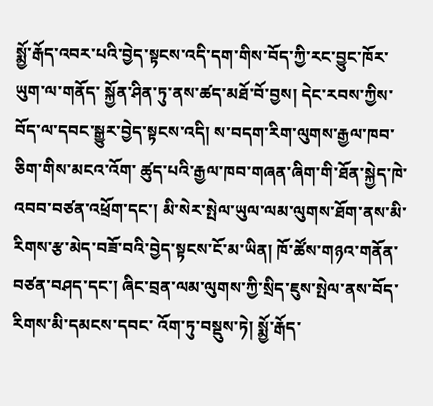སྨྱོ་རྒོད་འབར་པའི་བྱེད་སྟངས་འདི་དག་གིས་བོད་ཀྱི་རང་བྱུང་ཁོར་ཡུག་ལ་གནོད་ སྐྱོན་ཤིན་ཏུ་ནས་ཚད་མཐོ་བོ་བྱས། དེང་རབས་ཀྱིས་བོད་ལ་དབང་སྒྱུར་བྱེད་སྟངས་འདི། ས་བདག་རིག་ལུགས་རྒྱལ་ཁབ་ཅིག་གིས་མངའ་འོག་ ཚུད་པའི་རྒྱལ་ཁབ་གཞན་ཞིག་གི་ཐོན་སྐྱེད་ཁེ་འབབ་བཙན་འཕྲོག་དང་། མི་སེར་སྤེལ་ཡུལ་ལམ་ལུགས་ཐོག་ནས་མི་རིགས་རྩ་མེད་བཟོ་བའི་བྱེད་སྟངས་ངོ་མ་ཡིན། ཁོ་ཚོས་གཉའ་གནོན་བཙན་བཤད་དང་། ཞིང་བྲན་ལམ་ལུགས་ཀྱི་སྲིད་ཇུས་སྤེལ་ནས་བོད་རིགས་མི་དམངས་དབང་ འོག་ཏུ་བསྡུས་ཏེ། སྨྱོ་རྒོད་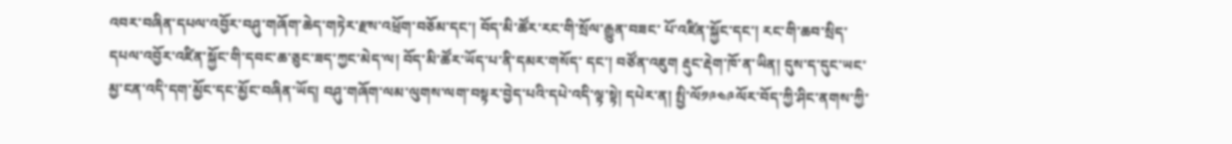འབར་བཞིན་དཔལ་འབྱོར་བཤུ་གཞོག་ཆེད་གཏེར་རྫས་འཕྲོག་བཅོམ་དང་། བོད་མི་ཚོར་རང་གི་སྲོལ་རྒྱུན་བཟང་ པོ་འཛིན་སྐྱོང་དང་། རང་གི་ཆབ་སྲིད་དཔལ་འབྱོར་འཛིན་སྐྱོང་གི་དབང་ཆ་ཅུང་ཟད་ཀྱང་མེད་ལ། བོད་མི་ཚོར་ཡོད་པ་ནི་དམར་གསོད་ དང་། བཙོན་འཇུག རྡུང་རྡེག་ཁོ་ན་ཡིན། དུས་ད་དུང་ཡང་མྱ་ངན་འདི་དག་མྱོང་དང་མྱོང་བཞིན་ཡོད། བཤུ་གཞོག་ལམ་ལུགས་ལག་བསྟར་བྱེད་པའི་དཔེ་འདི་ལྟ་སྟེ། དཔེར་ན། སྤྱི་ལོ༡༩༤༩ལོར་བོད་ཀྱི་ཤིང་ནགས་ཀྱི་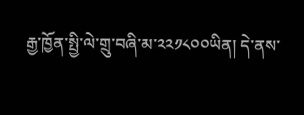རྒྱ་ཁྱོན་སྤྱི་ལེ་གྲུ་བཞི་མ་༢༢༡༨༠༠ཡིན། དེ་ནས་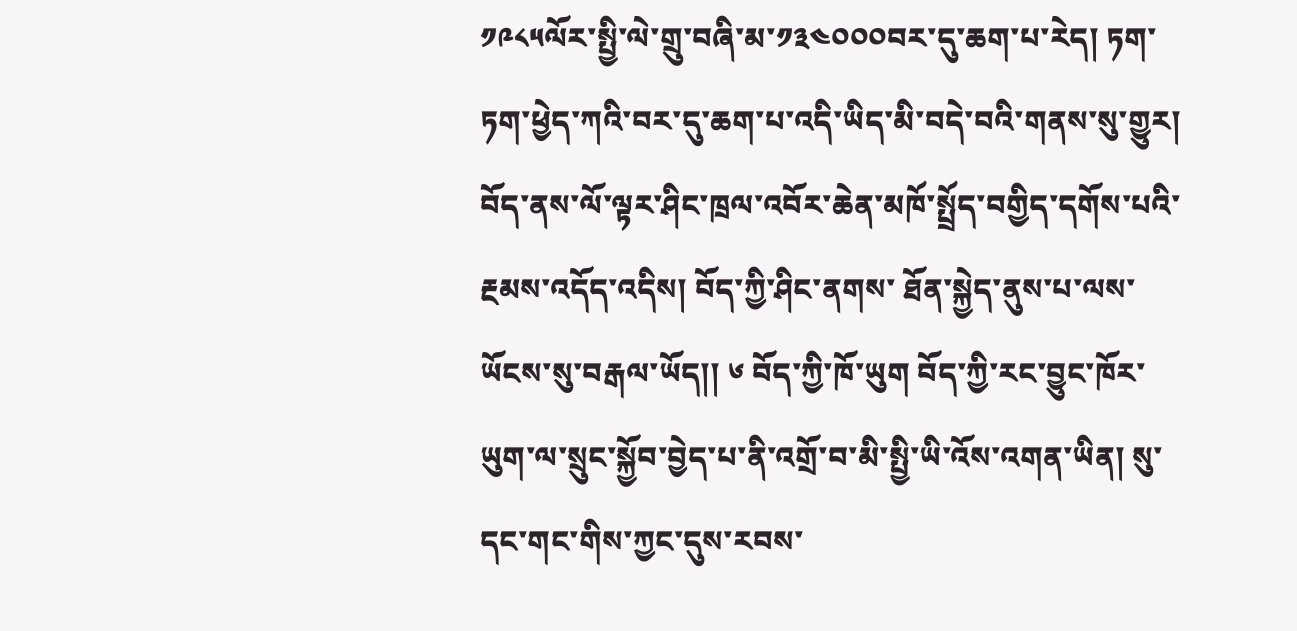༡༩༨༥ལོར་སྤྱི་ལེ་གྲུ་བཞི་མ་༡༣༤༠༠༠བར་དུ་ཆག་པ་རེད། ཏག་ཏག་ཕྱེད་ཀའི་བར་དུ་ཆག་པ་འདི་ཡིད་མི་བདེ་བའི་གནས་སུ་གྱུར། བོད་ནས་ལོ་ལྟར་ཤིང་ཁྲལ་འབོར་ཆེན་མཁོ་སྤྲོད་བགྱིད་དགོས་པའི་རྔམས་འདོད་འདིས། བོད་ཀྱི་ཤིང་ནགས་ ཐོན་སྐྱེད་ནུས་པ་ལས་ཡོངས་སུ་བརྒལ་ཡོད།། ༦ བོད་ཀྱི་ཁོ་ཡུག བོད་ཀྱི་རང་བྱུང་ཁོར་ཡུག་ལ་སྲུང་སྐྱོབ་བྱེད་པ་ནི་འགྲོ་བ་མི་སྤྱི་ཡི་འོས་འགན་ཡིན། སུ་དང་གང་གིས་ཀྱང་དུས་རབས་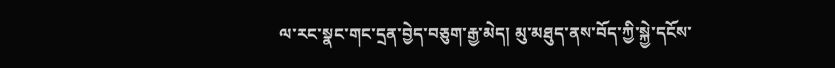ལ་རང་སྣང་གང་དྲན་བྱེད་བཅུག་རྒྱ་མེད། མུ་མཐུད་ནས་བོད་ཀྱི་སྐྱེ་དངོས་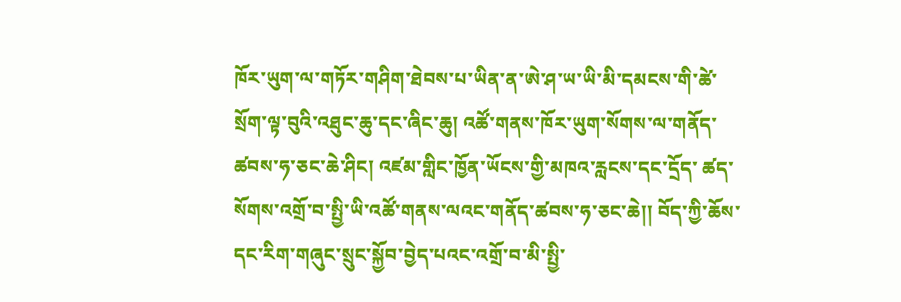ཁོར་ཡུག་ལ་གཏོར་གཤིག་ཐེབས་པ་ཡིན་ན་ཨེ་ཤ་ཡ་ཡི་མི་དམངས་གི་ཚེ་སྲོག་ལྟ་བུའི་འཐུང་ཆུ་དང་ཞིང་ཆུ། འཚོ་གནས་ཁོར་ཡུག་སོགས་ལ་གནོད་ཚབས་ཧ་ཅང་ཆེ་ཤིང། འཛམ་གླིང་ཁྱོན་ཡོངས་གྱི་མཁའ་རླངས་དང་དྲོད་ ཚད་སོགས་འགྲོ་བ་སྤྱི་ཡི་འཚོ་གནས་ལའང་གནོད་ཚབས་ཧ་ཅང་ཆེ།། བོད་ཀྱི་ཆོས་དང་རིག་གཞུང་སྲུང་སྐྱོབ་བྱེད་པའང་འགྲོ་བ་མི་སྤྱི་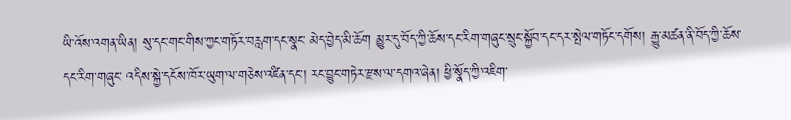ཡི་འོས་འགན་ཡིན། སུ་དང་གང་གིས་ཀྱང་གཏོར་བརླག་དང་སྣང་ མེད་བྱེད་མི་ཆོག མྱུར་དུ་བོད་ཀྱི་ཆོས་དང་རིག་གཞུང་སྲུང་སྐྱོབ་དང་དར་སྤེལ་གཏོང་དགོས། རྒྱུ་མཚན་ནི་བོད་ཀྱི་ཆོས་དང་རིག་གཞུང་ འདིས་སྐྱེ་དངོས་ཁོར་ཡུག་ལ་གཅེས་འཛིན་དང་། རང་བྱུང་གཏེར་རྫས་ལ་དགའ་ཞེན། ཕྱི་སྣོད་ཀྱི་འཇིག་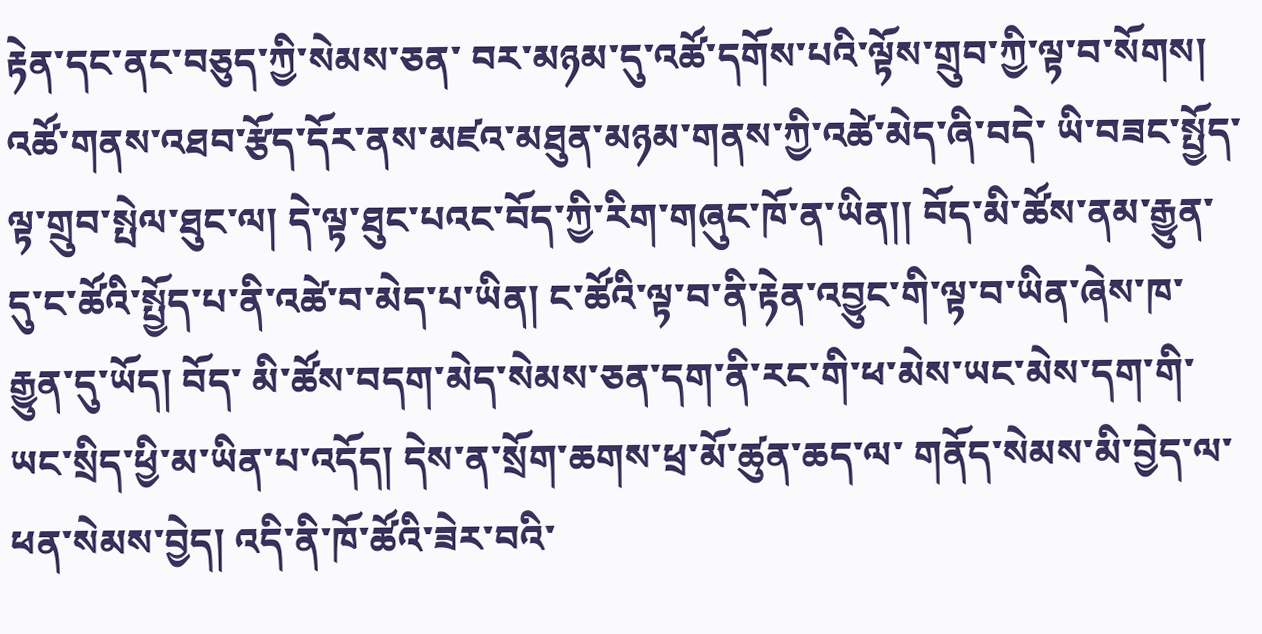རྟེན་དང་ནང་བཅུད་ཀྱི་སེམས་ཅན་ བར་མཉམ་དུ་འཚོ་དགོས་པའི་ལྟོས་གྲུབ་ཀྱི་ལྟ་བ་སོགས། འཚོ་གནས་འཐབ་རྩོད་དོར་ནས་མཛའ་མཐུན་མཉམ་གནས་ཀྱི་འཚེ་མེད་ཞི་བདེ་ ཡི་བཟང་སྤྱོད་ལྟ་གྲུབ་སྤེལ་ཐུང་ལ། དེ་ལྟ་ཐུང་པའང་བོད་ཀྱི་རིག་གཞུང་ཁོ་ན་ཡིན།། བོད་མི་ཚོས་ནམ་རྒྱུན་དུ་ང་ཚོའི་སྤྱོད་པ་ནི་འཚེ་བ་མེད་པ་ཡིན། ང་ཚོའི་ལྟ་བ་ནི་རྟེན་འབྱུང་གི་ལྟ་བ་ཡིན་ཞེས་ཁ་རྒྱུན་དུ་ཡོད། བོད་ མི་ཚོས་བདག་མེད་སེམས་ཅན་དག་ནི་རང་གི་ཕ་མེས་ཡང་མེས་དག་གི་ཡང་སྲིད་ཕྱི་མ་ཡིན་པ་འདོད། དེས་ན་སྲོག་ཆགས་ཕྲ་མོ་ཚུན་ཆད་ལ་ གནོད་སེམས་མི་བྱེད་ལ་ཕན་སེམས་བྱེད། འདི་ནི་ཁོ་ཚོའི་ཟེར་བའི་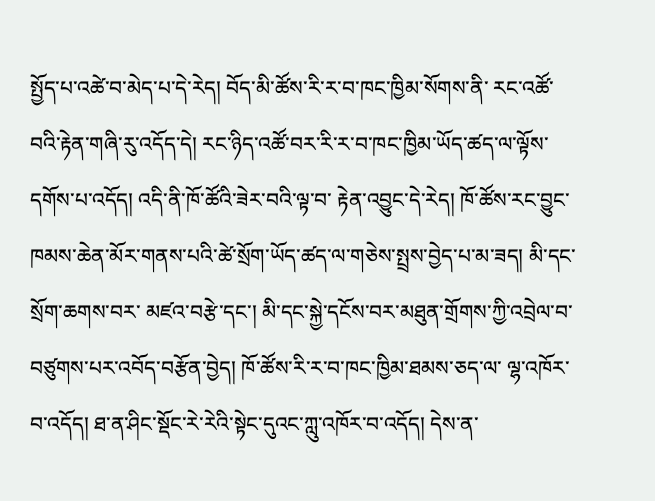སྤྱོད་པ་འཚེ་བ་མེད་པ་དེ་རེད། བོད་མི་ཚོས་རི་ར་བ་ཁང་ཁྱིམ་སོགས་ནི་ རང་འཚོ་བའི་རྟེན་གཞི་རུ་འདོད་དེ། རང་ཉིད་འཚོ་བར་རི་ར་བ་ཁང་ཁྱིམ་ཡོད་ཚད་ལ་ལྟོས་དགོས་པ་འདོད། འདི་ནི་ཁོ་ཚོའི་ཟེར་བའི་ལྟ་བ་ རྟེན་འབྱུང་དེ་རེད། ཁོ་ཚོས་རང་བྱུང་ཁམས་ཆེན་མོར་གནས་པའི་ཚེ་སྲོག་ཡོད་ཚད་ལ་གཅེས་སྤྲས་བྱེད་པ་མ་ཟད། མི་དང་སྲོག་ཆགས་བར་ མཛའ་བརྩེ་དང་། མི་དང་སྐྱེ་དངོས་བར་མཐུན་གྲོགས་ཀྱི་འབྲེལ་བ་བཙུགས་པར་འབོད་བརྩོན་བྱེད། ཁོ་ཚོས་རི་ར་བ་ཁང་ཁྱིམ་ཐམས་ཅད་ལ་ ལྷ་འཁོར་བ་འདོད། ཐ་ན་ཤིང་སྡོང་རེ་རེའི་སྟེང་དུའང་ཀླུ་འཁོར་བ་འདོད། དེས་ན་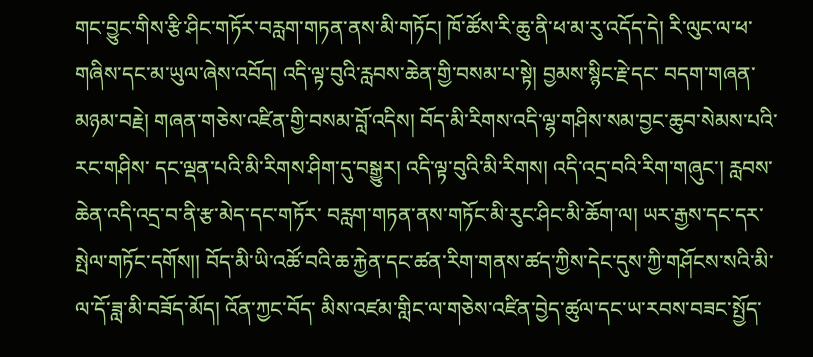གང་བྱུང་གིས་རྩི་ཤིང་གཏོར་བརླག་གཏན་ནས་མི་གཏོང། ཁོ་ཚོས་རི་ཆུ་ནི་ཕ་མ་རུ་འདོད་དེ། རི་ལུང་ལ་ཕ་གཞིས་དང་མ་ཡུལ་ཞེས་འབོད། འདི་ལྟ་བུའི་རླབས་ཆེན་གྱི་བསམ་པ་སྟེ། བྱམས་སྙིང་རྗེ་དང་ བདག་གཞན་མཉམ་བརྗེ། གཞན་གཅེས་འཛིན་གྱི་བསམ་བློ་འདིས། བོད་མི་རིགས་འདི་ལྷ་གཤིས་སམ་བྱང་ཆུབ་སེམས་པའི་རང་གཤིས་ དང་ལྡན་པའི་མི་རིགས་ཤིག་དུ་བསྒྱུར། འདི་ལྟ་བུའི་མི་རིགས། འདི་འདྲ་བའི་རིག་གཞུང་། རླབས་ཆེན་འདི་འདྲ་བ་ནི་རྩ་མེད་དང་གཏོར་ བརླག་གཏན་ནས་གཏོང་མི་རུང་ཤིང་མི་ཆོག་ལ། ཡར་རྒྱས་དང་དར་སྤེལ་གཏོང་དགོས།། བོད་མི་ཡི་འཚོ་བའི་ཆ་རྐྱེན་དང་ཚན་རིག་གནས་ཚད་ཀྱིས་དེང་དུས་ཀྱི་གཤོངས་སའི་མི་ལ་དོ་ཟླ་མི་བཟོད་མོད། འོན་ཀྱང་བོད་ མིས་འཛམ་གླིང་ལ་གཅེས་འཛིན་བྱེད་ཚུལ་དང་ཡ་རབས་བཟང་སྤྱོད་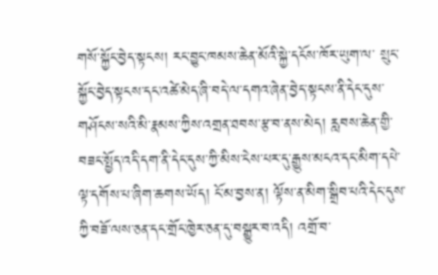གསོ་སྐྱོང་བྱེད་སྟངས། རང་བྱུང་ཁམས་ཆེན་མོའི་སྐྱེ་དངོས་ཁོར་ཡུག་ལ་ སྲུང་སྐྱོང་བྱེད་སྟངས་དང་འཚེ་མེད་ཞི་བདེ་ལ་དགའ་ཞེན་བྱེད་སྟངས་ནི་དེང་དུས་གཤོངས་སའི་མི་རྣམས་ཀྱིས་འགྲན་ཐབས་རྩ་བ་ནས་མེད། རླབས་ཆེན་གྱི་བཟང་སྤྱོད་འདི་དག་ནི་དེང་དུས་ཀྱི་མིས་ངེས་པར་དུ་རྒྱུས་མངའ་དང་མིག་དཔེ་ལྟ་དགོས་པ་ཞིག་ཆགས་ཡོད། ངོ་མ་བྱས་ན། ལྟོས་ན་མིག་སྒྲིབ་པའི་དེང་དུས་ཀྱི་བཟོ་ལས་ཅན་དང་གྲོང་ཁྱེར་ཅན་དུ་བསྒྱུར་བ་འདི། འགྲོ་བ་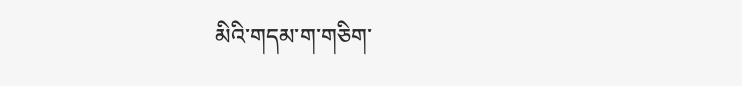མིའི་གདམ་ག་གཅིག་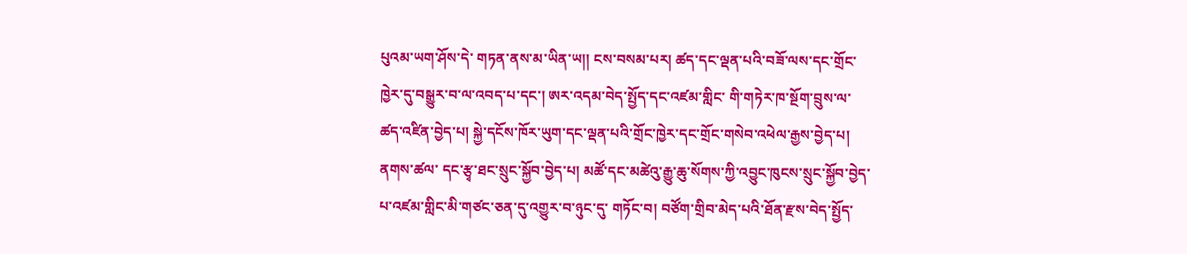པུའམ་ཡག་ཤོས་དེ་ གཏན་ནས་མ་ཡིན་ཡ།། ངས་བསམ་པར། ཚད་དང་ལྡན་པའི་བཟོ་ལས་དང་གྲོང་ཁྱེར་དུ་བསྒྱུར་བ་ལ་འབད་པ་དང་། ཨར་འདམ་བེད་སྤྱོད་དང་འཛམ་གླིང་ གི་གཏེར་ཁ་སྔོག་བྲུས་ལ་ཚད་འཛིན་བྱེད་པ། སྐྱེ་དངོས་ཁོར་ཡུག་དང་ལྡན་པའི་གྲོང་ཁྱེར་དང་གྲོང་གསེབ་འཕེལ་རྒྱས་བྱེད་པ། ནགས་ཚལ་ དང་རྩྭ་ཐང་སྲུང་སྐྱོབ་བྱེད་པ། མཚོ་དང་མཚེའུ་རྒྱུ་ཆུ་སོགས་ཀྱི་འབྱུང་ཁུངས་སྲུང་སྐྱོབ་བྱེད་པ་འཛམ་གླིང་མི་གཙང་ཅན་དུ་འགྱུར་བ་ཉུང་དུ་ གཏོང་བ། བཙོག་གྲིབ་མེད་པའི་ཐོན་རྫས་བེད་སྤྱོད་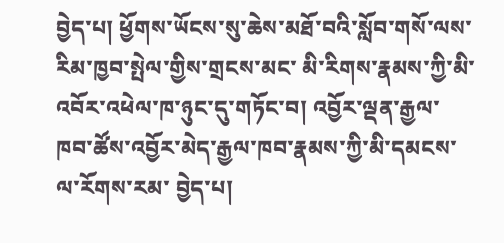བྱེད་པ། ཕྱོགས་ཡོངས་སུ་ཆེས་མཐོ་བའི་སློབ་གསོ་ལས་རིམ་ཁྱབ་སྤེལ་གྱིས་གྲངས་མང་ མི་རིགས་རྣམས་ཀྱི་མི་འབོར་འཕེལ་ཁ་ཉུང་དུ་གཏོང་བ། འབྱོར་ལྡན་རྒྱལ་ཁབ་ཚོས་འབྱོར་མེད་རྒྱལ་ཁབ་རྣམས་ཀྱི་མི་དམངས་ལ་རོགས་རམ་ བྱེད་པ།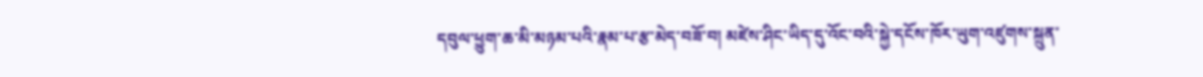དབུལ་ཕྱུག་ཆ་མི་མཉམ་པའི་རྣམ་པ་རྩ་མེད་བཟོ་བ། མཛེས་ཤིང་ཡིད་དུ་འོང་བའི་སྐྱེ་དངོས་ཁོར་ཡུག་འཛུགས་སྐྲུན་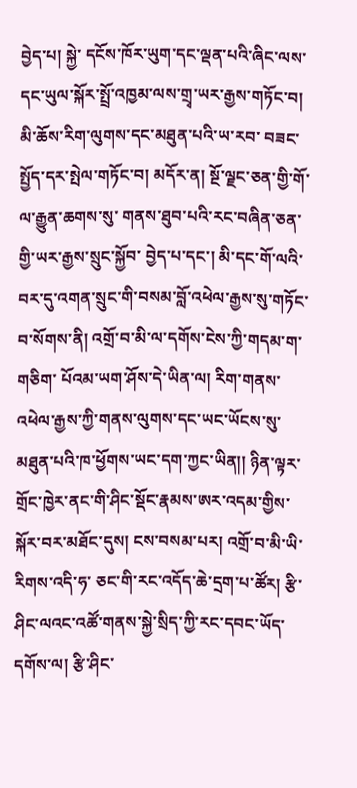བྱེད་པ། སྐྱེ་ དངོས་ཁོར་ཡུག་དང་ལྡན་པའི་ཞིང་ལས་དང་ཡུལ་སྐོར་སྤྲོ་འཁྱམ་ལས་གྲྭ་ཡར་རྒྱས་གཏོང་བ། མི་ཆོས་རིག་ལུགས་དང་མཐུན་པའི་ཡ་རབ་ བཟང་སྤྱོད་དར་སྤེལ་གཏོང་བ། མདོར་ན། སྔོ་ལྗང་ཅན་གྱི་གོ་ལ་རྒྱུན་ཆགས་སུ་ གནས་ཐུབ་པའི་རང་བཞིན་ཅན་གྱི་ཡར་རྒྱས་སྲུང་སྐྱོབ་ བྱེད་པ་དང་། མི་དང་གོ་ལའི་བར་དུ་འགན་སྲུང་གི་བསམ་བློ་འཕེལ་རྒྱས་སུ་གཏོང་བ་སོགས་ནི། འགྲོ་བ་མི་ལ་དགོས་ངེས་ཀྱི་གདམ་ག་གཅིག་ པོའམ་ཡག་ཤོས་དེ་ཡིན་ལ། རིག་གནས་འཕེལ་རྒྱས་ཀྱི་གནས་ལུགས་དང་ཡང་ཡོངས་སུ་མཐུན་པའི་ཁ་ཕྱོགས་ཡང་དག་ཀྱང་ཡིན།། ཉིན་ལྟར་གྲོང་ཁྱེར་ནང་གི་ཤིང་སྡོང་རྣམས་ཨར་འདམ་གྱིས་སྐོར་བར་མཐོང་དུས། ངས་བསམ་པར། འགྲོ་བ་མི་ཡི་རིགས་འདི་ཧ་ ཅང་གི་རང་འདོད་ཆེ་དྲག་པ་ཚོར། རྩི་ཤིང་ལའང་འཚོ་གནས་སྐྱེ་སྲིད་ཀྱི་རང་དབང་ཡོད་དགོས་ལ། རྩི་ཤིང་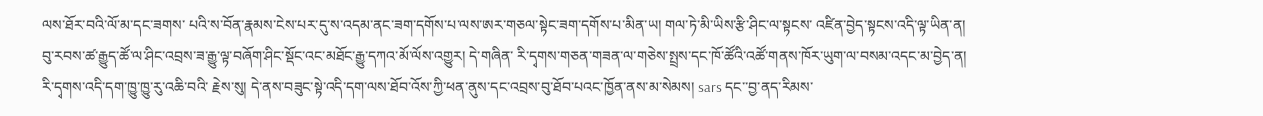ལས་ཐོར་བའི་ལོ་མ་དང་ཟགས་ པའི་ས་བོན་རྣམས་ངེས་པར་དུ་ས་འདམ་ནང་ཟག་དགོས་པ་ལས་ཨར་གཅལ་སྟེང་ཟག་དགོས་པ་མིན་ཡ། གལ་ཏེ་མི་ཡིས་རྩི་ཤིང་ལ་སྟངས་ འཛིན་བྱེད་སྟངས་འདི་ལྟ་ཡིན་ན། བུ་རབས་ཚ་རྒྱུད་ཚོ་ལ་ཤིང་འབྲས་ཟ་རྒྱུ་ལྟ་བཞོག་ཤིང་སྡོང་འང་མཐོང་རྒྱུ་དཀའ་མོ་ལོས་འགྱུར། དེ་གཞིན་ རི་དྭགས་གཅན་གཟན་ལ་གཅེས་སྤྲས་དང་ཁོ་ཚོའི་འཚོ་གནས་ཁོར་ཡུག་ལ་བསམ་འདང་མ་བྱེད་ན། རི་དྭགས་འདི་དག་ཁྱུ་ཁྱུ་རུ་འཆི་བའི་ རྗེས་སུ། དེ་ནས་བཟུང་སྟེ་འདི་དག་ལས་ཐོབ་འོས་ཀྱི་ཕན་ནུས་དང་འབྲས་བུ་ཐོབ་པའང་ཁྱོན་ནས་མ་སེམས། sars དང་་བྱ་ནད་རིམས་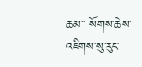ཆམ་་ སོགས་ཆེས་འཇིགས་སུ་རུང་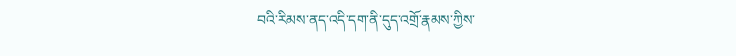བའི་རིམས་ནད་འདི་དག་ནི་དུད་འགྲོ་རྣམས་ཀྱིས་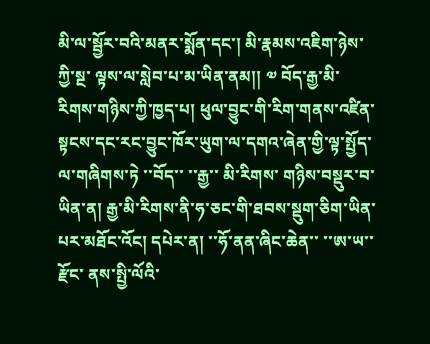མི་ལ་སྦྱོར་བའི་མནར་སྨོན་དང་། མི་རྣམས་འཇིག་ཉེས་ཀྱི་སྔ་ ལྟས་ལ་སླེབ་པ་མ་ཡིན་ནམ།། ༧ བོད་རྒྱ་མི་རིགས་གཉིས་ཀྱི་ཁྱད་པ། ཕུལ་བྱུང་གི་རིག་གནས་འཛིན་སྟངས་དང་རང་བྱུང་ཁོར་ཡུག་ལ་དགའ་ཞེན་གྱི་ལྟ་སྤྱོད་ལ་གཞིགས་ཏེ ་་བོད་་ ་་རྒྱ་་ མི་རིགས་ གཉིས་བསྡུར་བ་ཡིན་ན། རྒྱ་མི་རིགས་ནི་ཧ་ཅང་གི་ཐབས་སྡུག་ཅིག་ཡིན་པར་མཐོང་འོང། དཔེར་ན། ་་ཧོ་ནན་ཞིང་ཆེན་་ ་་ཨ་ཡ་་ རྫོང་ ནས་སྤྱི་ལོའི་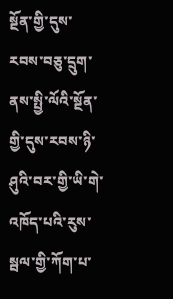སྔོན་གྱི་དུས་རབས་བཅུ་དྲུག་ནས་སྤྱི་ལོའི་སྔོན་གྱི་དུས་རབས་ཉི་ཤུའི་བར་གྱི་ཡི་གེ་འཁོད་པའི་རུས་སྦལ་གྱི་ཀོག་པ་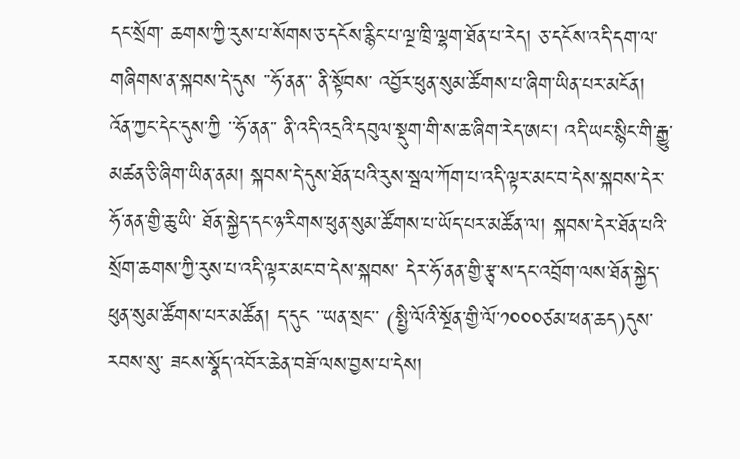དང་སྲོག་ ཆགས་ཀྱི་རུས་པ་སོགས་ཅ་དངོས་རྙིང་པ་ལྔ་ཁྲི་ལྷག་ཐོན་པ་རེད། ཅ་དངོས་འདི་དག་ལ་གཞིགས་ན་སྐབས་དེ་དུས ་་ཧོ་ནན་་ ནི་སྟོབས་ འབྱོར་ཕུན་སུམ་ཚོགས་པ་ཞིག་ཡིན་པར་མངོན། འོན་ཀྱང་དེང་དུས་ཀྱི ་་ཧོ་ནན་་ ནི་འདི་འདྲའི་དབུལ་སྡུག་གི་ས་ཆ་ཞིག་རེད་ཨང་། འདི་ཡང་སྙིང་གི་རྒྱུ་མཚན་ཅི་ཞིག་ཡིན་ནམ། སྐབས་དེ་དུས་ཐོན་པའི་རུས་སྦལ་ཀོག་པ་འདི་ལྟར་མང་བ་དེས་སྐབས་དེར་ཧོ་ནན་གྱི་ཆུ་ཡི་ ཐོན་སྐྱེད་དང་ཉ་རིགས་ཕུན་སུམ་ཚོགས་པ་ཡོད་པར་མཚོན་ལ། སྐབས་དེར་ཐོན་པའི་སྲོག་ཆགས་ཀྱི་རུས་པ་འདི་ལྟར་མང་བ་དེས་སྐབས་ དེར་ཧོ་ནན་གྱི་རྩྭ་ས་དང་འབྲོག་ལས་ཐོན་སྐྱེད་ཕུན་སུམ་ཚོགས་པར་མཚོན། ད་དུང ་་ཡན་སྲང་་ (སྤྱི་ལོའི་སྔོན་གྱི་ལོ་༡༠༠༠ཙམ་ཕན་ཆད)དུས་རབས་སུ་ ཟངས་སྣོད་འབོར་ཆེན་བཟོ་ལས་བྱས་པ་དེས།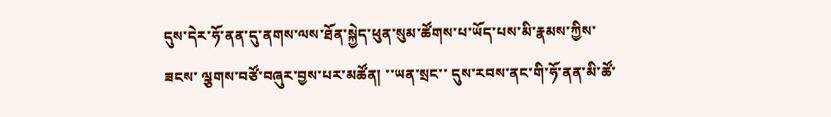དུས་དེར་ཧོ་ནན་དུ་ནགས་ལས་ཐོན་སྐྱེད་ཕུན་སུམ་ཚོགས་པ་ཡོད་པས་མི་རྣམས་ཀྱིས་ཟངས་ ལྕགས་བཙོ་བཞུར་བྱས་པར་མཚོན། ་་ཡན་སྲང་་ དུས་རབས་ནང་གི་ཧོ་ནན་མི་ཚོ་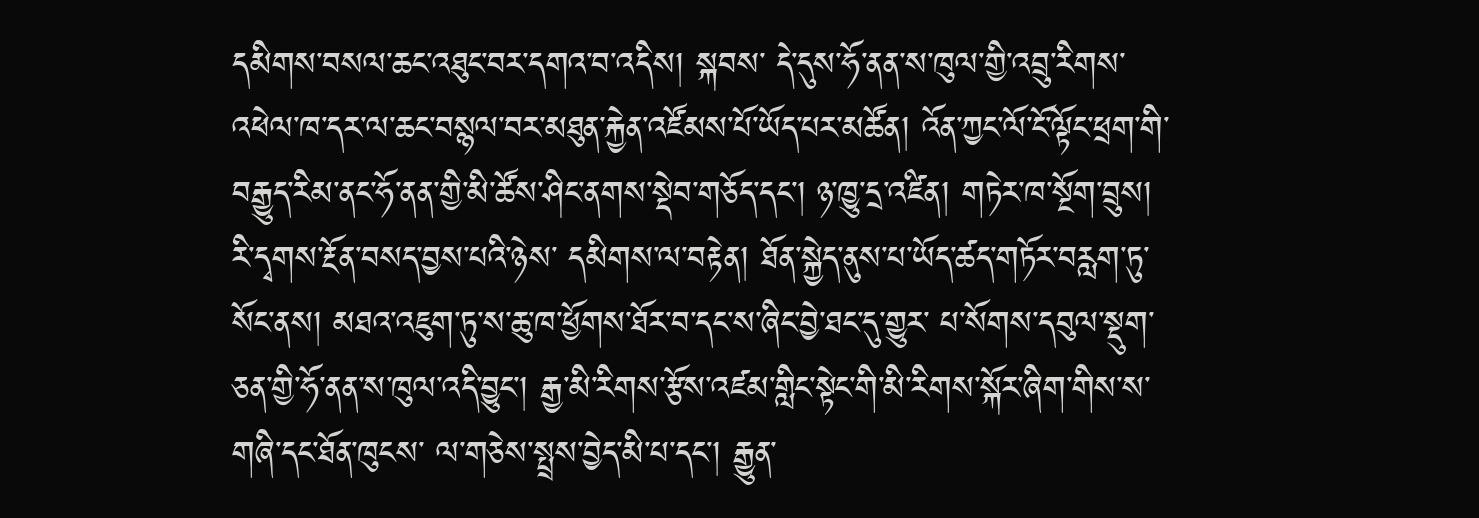དམིགས་བསལ་ཆང་འཐུང་བར་དགའ་བ་འདིས། སྐབས་ དེ་དུས་ཧོ་ནན་ས་ཁུལ་གྱི་འབྲུ་རིགས་འཕེལ་ཁ་དར་ལ་ཆང་བསྙལ་བར་མཐུན་རྐྱེན་འཛོམས་པོ་ཡོད་པར་མཚོན། འོན་ཀྱང་ལོ་ངོ་ལྟོང་ཕྲག་གི་ བརྒྱུད་རིམ་ནང་ཧོ་ནན་གྱི་མི་ཚོས་ཤིང་ནགས་སྡེབ་གཅོད་དང་། ཉ་ཁྱུ་དྲ་འཛིན། གཏེར་ཁ་སྔོག་བྲུས། རི་དྭགས་རྔོན་བསད་བྱས་པའི་ཉེས་ དམིགས་ལ་བརྟེན། ཐོན་སྐྱེད་ནུས་པ་ཡོད་ཚད་གཏོར་བརླག་ཏུ་སོང་ནས། མཐའ་འཇུག་ཏུ་ས་ཆུ་ཁ་ཕྱོགས་ཐོར་བ་དང་ས་ཞིང་བྱེ་ཐང་དུ་གྱུར་ པ་སོགས་དབུལ་སྡུག་ཅན་གྱི་ཧོ་ནན་ས་ཁུལ་འདི་བྱུང་། རྒྱ་མི་རིགས་རྩོས་འཛམ་གླིང་སྟེང་གི་མི་རིགས་སྐོར་ཞིག་གིས་ས་གཞི་དང་ཐོན་ཁུངས་ ལ་གཅེས་སྤྲས་བྱེད་མི་པ་དང་། རྒྱུན་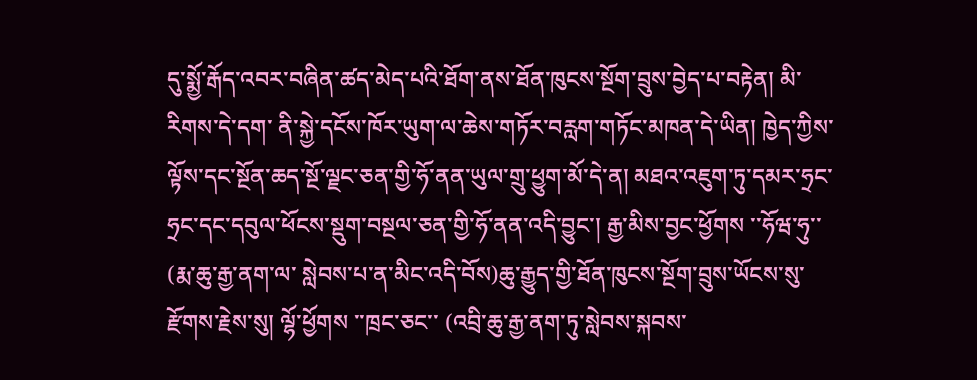དུ་སྨྱོ་རྒོད་འབར་བཞིན་ཚད་མེད་པའི་ཐོག་ནས་ཐོན་ཁུངས་སྔོག་བྲུས་བྱེད་པ་བརྟེན། མི་རིགས་དེ་དག་ ནི་སྐྱེ་དངོས་ཁོར་ཡུག་ལ་ཆེས་གཏོར་བརླག་གཏོང་མཁན་དེ་ཡིན། ཁྱེད་ཀྱིས་ལྟོས་དང་སྔོན་ཆད་སྔོ་ལྗང་ཅན་གྱི་ཧོ་ནན་ཡུལ་གྲུ་ཕྱུག་མོ་དེ་ན། མཐའ་འཇུག་ཏུ་དམར་ཧྲང་ཧྲང་དང་དབུལ་ཕོངས་སྡུག་བསྔལ་ཅན་གྱི་ཧོ་ནན་འདི་བྱུང་། རྒྱ་མིས་བྱང་ཕྱོགས ་་ཧོཝ་ཧུ་་ (རྨ་ཆུ་རྒྱ་ནག་ལ་ སླེབས་པ་ན་མིང་འདི་བོས)ཆུ་རྒྱུད་གྱི་ཐོན་ཁུངས་སྔོག་བྲུས་ཡོངས་སུ་རྫོགས་རྗེས་སུ། ལྷོ་ཕྱོགས ་་ཁྲང་ཅང་་ (འབྲི་ཆུ་རྒྱ་ནག་ཏུ་སླེབས་སྐབས་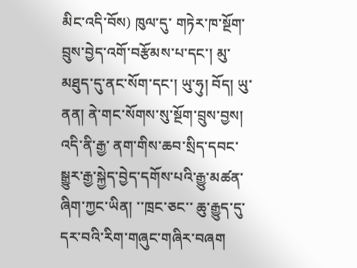མིང་འདི་བོས) ཁུལ་དུ་ གཏེར་ཁ་སྔོག་བྲུས་བྱེད་འགོ་བརྩོམས་པ་དང་། མུ་མཐུད་དུ་ནང་སོག་དང་། ཡུ་ཧུ། བོད། ཡུ་ནན། ནེ་གང་སོགས་སུ་སྔོག་བྲུས་བྱས། འདི་ནི་རྒྱ་ ནག་གིས་ཆབ་སྲིད་དབང་སྒྱུར་རྒྱ་སྐྱེད་བྱེད་དགོས་པའི་རྒྱུ་མཚན་ཞིག་ཀྱང་ཡིན། ་་ཁྲང་ཅང་་ ཆུ་རྒྱུད་དུ་དར་བའི་རིག་གཞུང་གཞིར་བཞག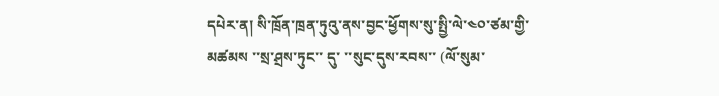དཔེར་ན། སི་ཁྲོན་ཁྲན་ཏུའུ་ནས་བྱང་ཕྱོགས་སུ་སྤྱི་ལེ་༤༠་ཙམ་གྱི་ མཚམས ་་སྲ་ཤྲས་ཏུང་་ དུ་ ་་སུང་དུས་རབས་་ (ལོ་སུམ་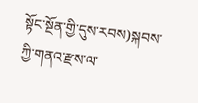སྟོང་སྔོན་གྱི་དུས་རབས)སྐབས་ཀྱི་གནའ་རྫས་ལ་